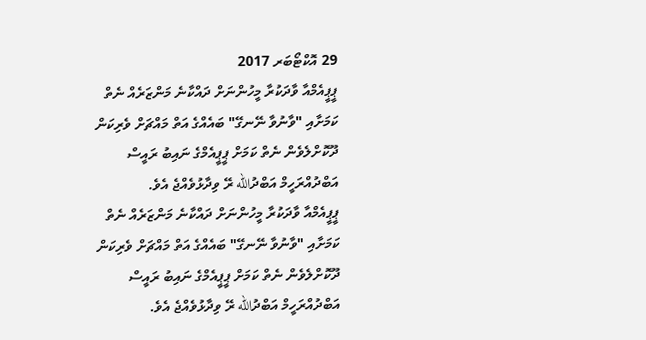29 އޮކްޓޯބަރ 2017
ޕީޕީއެމްއާ ވާދަކުރާ މީހުންނަށް ދައްކާނެ މަންޒަރެއް ނެތް ކަމަށާއި "ވާނުވާ ނޭނގޭ" ބައެއްގެ އަތް މައްޗަށް ވެރިކަން ދޫކޮށްލެވެން ނެތް ކަމަށް ޕީޕީއެމްގެ ނައިބު ރައީސް އަބްދުއްރަހީމް އަބްދުالله ރޭ ވިދާޅުވެއްޖެ އެވެ.
ޕީޕީއެމްއާ ވާދަކުރާ މީހުންނަށް ދައްކާނެ މަންޒަރެއް ނެތް ކަމަށާއި "ވާނުވާ ނޭނގޭ" ބައެއްގެ އަތް މައްޗަށް ވެރިކަން ދޫކޮށްލެވެން ނެތް ކަމަށް ޕީޕީއެމްގެ ނައިބު ރައީސް އަބްދުއްރަހީމް އަބްދުالله ރޭ ވިދާޅުވެއްޖެ އެވެ.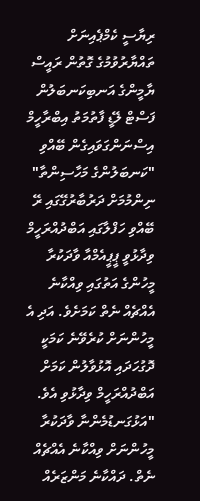ރިޔާސީ ކެމްޕެއިނަށް ތައްޔާރުވުމުގެ ގޮތުން ރައީސް ޔާމީންގެ އަނބިކަނބަލުން ފަސްޓް ލޭޑީ ފާތުމަތު އިބްރާހީމް އިސްނަންގަވައިގެން ބޭއްވި "ކަނބަލުންގެ މަހާސިންތާ" ނިންމުމަށް ދަރުބާރުގޭގައި ރޭ ބޭއްވި ހަފްލާގައި އަބްދުއްރަހީމް ވިދާޅުވީ ޕީޕީއެމްއާ ވާދަކުރާ މީހުންގެ އަތުގައި ވިއްކާނެ އެއްޗެއް ނެތް ކަމަށެވެ. އަދި އެ މީހުންނަށް ކުރެވޭނެ ކަމަކީ ދޮގުހަދައި އޮޅުވާލުން ކަމަށް އަބްދުއްރަހީމް ވިދާޅުވި އެވެ.
"އަޅުގަނޑުމެންނާ ވާދަކުރާ މީހުންނަށް ވިއްކާނެ އެއްޗެއް ނެތް. ދައްކާނެ މަންޒަރެއް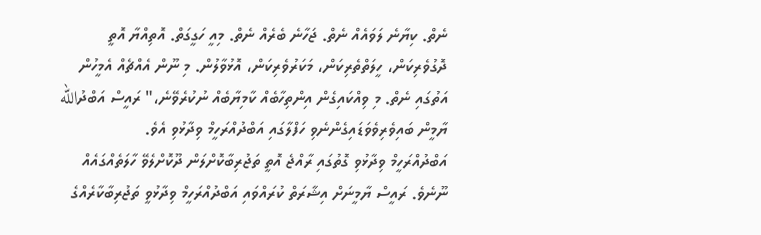ނެތް. ކިޔާނެ ލަވައެއް ނެތް. ޖަހާނެ ބެރެއް ނެތް. މިއީ ހަގީގަތް. އޮތިއްޔާ އޮތީ ދޮގުވެރިކަން، ހީލަތްތެރިކަން، މަކަރުވެރިކަން، އޮޅުވާލުން. މި ނޫން އެއްޗެއް އެމީހުން އަތުގައި ނެތް. މި ވިއްކައިގެން އިންތިހާބެއް ކާމިޔާބެއް ނުކުރެވޭނެ،" ރައީސް އަބްދުالله ޔާމީން ބައިވެރިވެވަޑައިގެންނެވި ހަފްލާގައި އަބްދުއްރަހީމް ވިދާޅުވި އެވެ.
އަބްދުއްރަހީމް ވިދާޅުވި ގޮތުގައި ރާއްޖެ އޮތީ ތަޖުރިބާކޮށްލަން ދޫކޮށްލެވޭ ހާލަތެއްގައެއް ނޫނެވެ. ރައީސް ޔާމީނަށް އިޝާރަތް ކުރައްވައި އަބްދުއްރަހީމް ވިދާޅުވީ ތަޖުރިބާކާރެއްގެ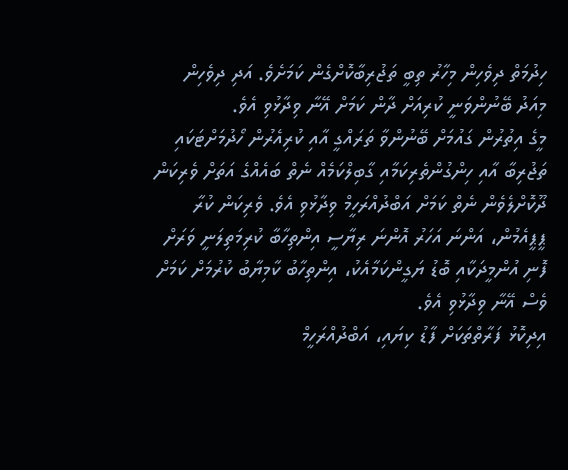ހިދުމަތް ދިވެހިން މިހާރު ތިބީ ތަޖުރިބާކޮށްގެން ކަމަށެވެ. އަދި ދިވެހިން މިއަދު ބޭނުންވަނީ ކުރިއަށް ދާން ކަމަށް އޭނާ ވިދާޅުވި އެވެ.
މީގެ އިތުރުން ގައުމަށް ބޭނުންވާ ތަރައްގީ އާއި ކުރިއެރުން ހޯދުމަށްޓަކައި ތަޖުރިބާ އާއި ހިންގުންތެރިކަމާއި ގާބިލްކަމެއް ނެތް ބައެއްގެ އަތަށް ވެރިކަން ދޫކޮށްލެވެން ނެތް ކަމަށް އަބްދުއްރަހީމް ވިދާޅުވި އެވެ. ވެރިކަން ކުރާ ޕީޕީއެމުން، އަންނަ އަހަރު އޮންނަ ރިޔާސީ އިންތިހާބާ ކުރިމަތިލަނީ ވަރަށް ފޮނި އުންމީދަކާއި ބޮޑު ޔަގީންކަމާއެކު، އިންތިހާބު ކާމިޔާބު ކުރުމަށް ކަމަށް ވެސް އޭނާ ވިދާޅުވި އެވެ.
އިދިކޮޅު ފަރާތްތަކަށް ފާޑު ކިޔައި، އަބްދުއްރަހީމް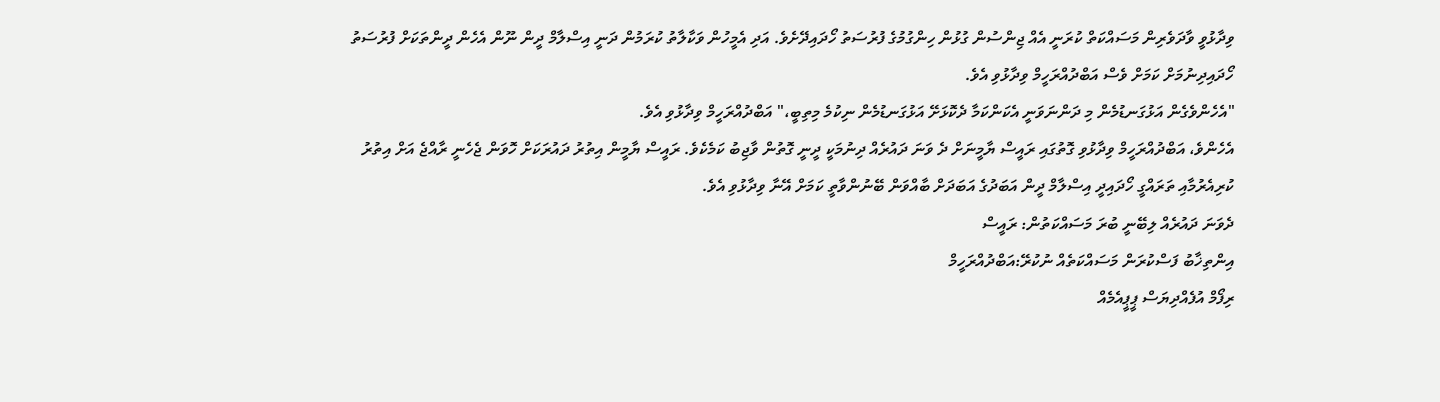ވިދާޅުވީ ވާދަވެރިން މަސައްކަތް ކުރަނީ އެއް ޖިންސުން ގުޅުން ހިންގުމުގެ ފުރުސަތު ހޯދައިދޭށެވެ. އަދި އެމީހުން ވަކާލާތު ކުރަމުން ދަނީ އިސްލާމް ދީން ނޫން އެހެން ދީންތަކަށް ފުރުސަތު ހޯދައިދިނުމަށް ކަމަށް ވެސް އަބްދުއްރަހީމް ވިދާޅުވި އެވެ.
"އެހެންވެގެން އަޅުގަނޑުމެން މި ދަންނަވަނީ އެކަންކަމާ ދެކޮޅަށޭ އަޅުގަނޑުމެން ނިކުމެ މިތިބީ،" އަބްދުއްރަހީމް ވިދާޅުވި އެވެ.
އެހެންވެ، އަބްދުއްރަހީމް ވިދާޅުވި ގޮތުގައި ރައީސް ޔާމީނަށް ދެ ވަނަ ދައުރެއް ދިނުމަކީ ދީނީ ގޮތުން ވާޖިބު ކަމެކެވެ. ރައީސް ޔާމީން އިތުރު ދައުރަކަށް ހޮވަން ޖެހެނީ ރާއްޖެ އަށް އިތުރު ކުރިއެރުމާއި ތަރައްގީ ހޯދައިދީ އިސްލާމް ދީން އަބަދުގެ އަބަދަށް ބާއްވަން ބޭނުންވާތީ ކަމަށް އޭނާ ވިދާޅުވި އެވެ.
ދެވަނަ ދައުރެއް ލިބޭނީ ބުރަ މަސައްކަތުން: ރައީސް
އިންތިޚާބު ފަސްކުރަން މަސައްކަތެއް ނުކުރޭ:އަބްދުއްރަހީމް
ރިފޯމް އުފެއްދިޔަސް ޕީޕީއެމެއް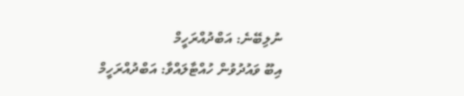ނުލިބޭނެ: އަބްދުއްރަހީމް
އިބޫ ވައުދުވުން ހުއްޓާލައްވާ: އަބްދުއްރަހީމް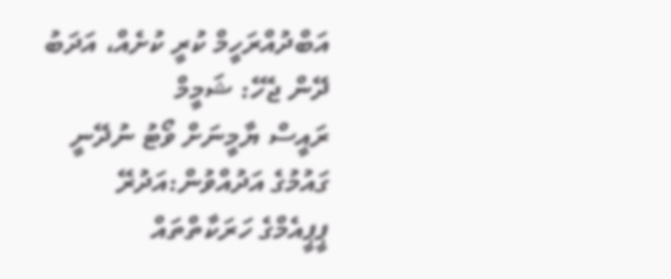އަބްދުއްރަހީމް ކުރީ ކުށެއް، އަދަބު ދޭން ޖެހޭ: ޝަމީމް
ރައީސް ޔާމީނަށް ވޯޓު ނުދޭނީ ގައުމުގެ އަދުއްވުން:އަދުރޭ
ޕީޕީއެމްގެ ހަރަކާތްތައް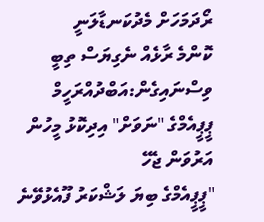ރޯދަމަހަށް މެދުކަނޑާލަނީ
ކޮންމެ ރާޅެއް ނެގިޔަސް ތިބީ ވިސްނައިގެން:އަބްދުއްރަހީމް
ޕީޕީއެމްގެ "ނަވަށް" އިދިކޮޅު މީހުން އަރުވަން ޖެހޭ
"ޕީޕީއެމްގެ ބިޔަ ލަޝްކަރު ފޫއެޅުވޭނެ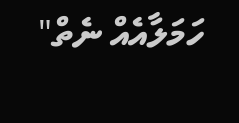ހަމަލާއެއް ނެތް"